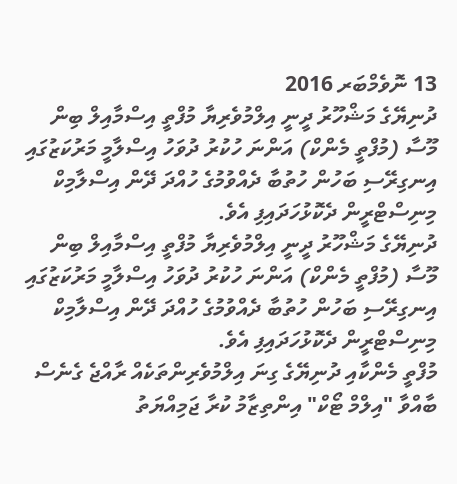13 ނޮވެމްބަރ 2016
ދުނިޔޭގެ މަޝްހޫރު ދީނީ އިލްމުވެރިޔާ މުފްތީ އިސްމާއިލް ބިން މޫސާ (މުފްތީ މެންކް) އަންނަ ހުކުރު ދުވަހު އިސްލާމީ މަރުކަޒުގައި އިނގިރޭސި ބަހުން ހުތުބާ ދެއްވުމުގެ ހުއްދަ ދޭން އިސްލާމިކް މިނިސްޓްރީން ދެކޮޅުހަދައިފި އެވެ.
ދުނިޔޭގެ މަޝްހޫރު ދީނީ އިލްމުވެރިޔާ މުފްތީ އިސްމާއިލް ބިން މޫސާ (މުފްތީ މެންކް) އަންނަ ހުކުރު ދުވަހު އިސްލާމީ މަރުކަޒުގައި އިނގިރޭސި ބަހުން ހުތުބާ ދެއްވުމުގެ ހުއްދަ ދޭން އިސްލާމިކް މިނިސްޓްރީން ދެކޮޅުހަދައިފި އެވެ.
މުފްތީ މެންކާއި ދުނިޔޭގެ ގިނަ އިލްމުވެރިންތަކެއް ރާއްޖެ ގެނެސް ބާއްވާ "އިލްމް ޓޯކް" އިންތިޒާމު ކުރާ ޖަމިއްޔަތު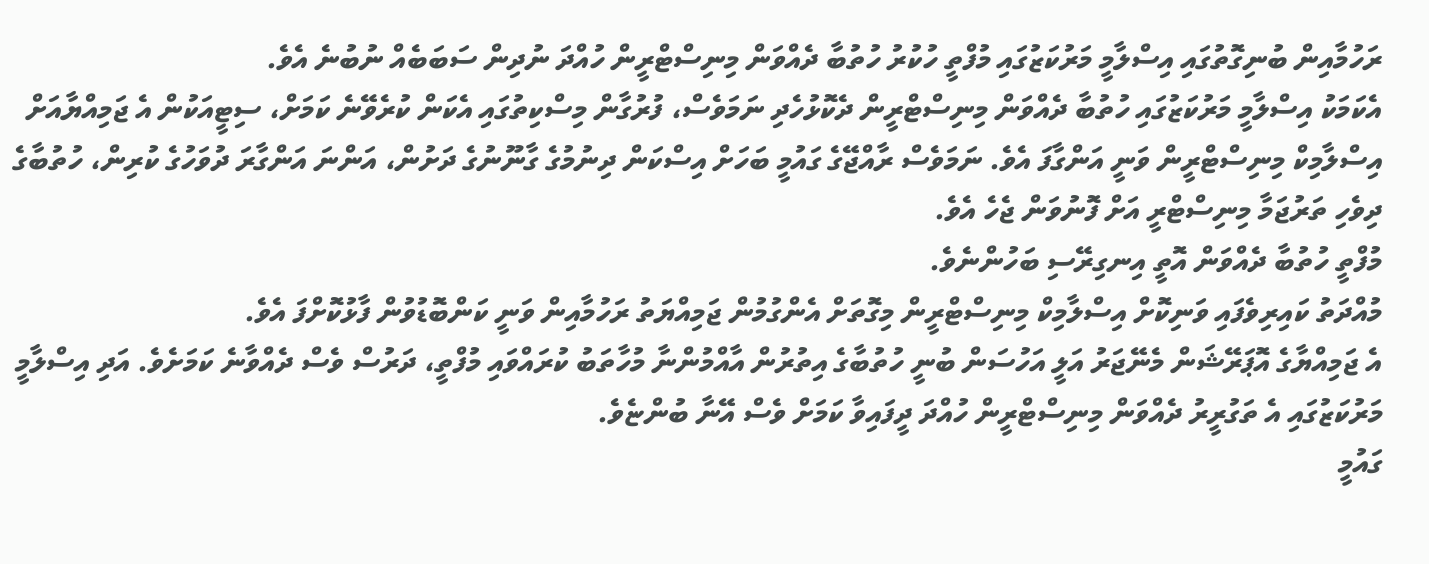ރަހުމާއިން ބުނިގޮތުގައި އިސްލާމީ މަރުކަޒުގައި މުފްތީ ހުކުރު ހުތުބާ ދެއްވަން މިނިސްޓްރީން ހުއްދަ ނުދިން ސަބަބެއް ނުބުނެ އެވެ.
އެކަމަކު އިސްލާމީ މަރުކަޒުގައި ހުތުބާ ދެއްވަން މިނިސްޓްރީން ދެކޮޅުހެދި ނަމަވެސް، ފުރުގާން މިސްކިތުގައި އެކަން ކުރެވޭނެ ކަމަށް، ސިޓީއަކުން އެ ޖަމިއްޔާއަށް އިސްލާމިކް މިނިސްޓްރީން ވަނީ އަންގާފަ އެވެ. ނަމަވެސް ރާއްޖޭގެ ގައުމީ ބަހަށް އިސްކަން ދިނުމުގެ ގާނޫނުގެ ދަށުން، އަންނަ އަންގާރަ ދުވަހުގެ ކުރިން، ހުތުބާގެ ދިވެހި ތަރުޖަމާ މިނިސްޓްރީ އަށް ފޮނުވަން ޖެހެ އެވެ.
މުފްތީ ހުތުބާ ދެއްވަން އޮތީ އިނގިރޭސި ބަހުންނެވެ.
މުއްދަތު ކައިރިވެފައި ވަނިކޮށް އިސްލާމިކް މިނިސްޓްރީން މިގޮތަށް އެންގުމުން ޖަމިއްޔަތު ރަހުމާއިން ވަނީ ކަންބޮޑުވުން ފާޅުކޮށްފަ އެވެ.
އެ ޖަމިއްޔާގެ އޮޕަރޭޝަން މެނޭޖަރު އަލީ އަހުސަން ބުނީ ހުތުބާގެ އިތުރުން އާއްމުންނާ މުހާތަބު ކުރައްވައި މުފްތީ، ދަރުސް ވެސް ދެއްވާނެ ކަމަށެވެ. އަދި އިސްލާމީ މަރުކަޒުގައި އެ ތަގުރީރު ދެއްވަން މިނިސްޓްރީން ހުއްދަ ދީފައިވާ ކަމަށް ވެސް އޭނާ ބުންޏެވެ.
ގައުމީ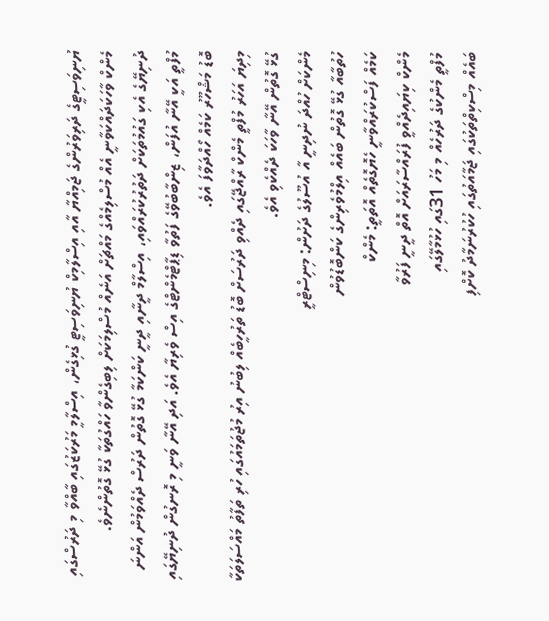ޔުނިވަސިޓީގެ ދަރިވަރުންގެ ޖަމިއްޔާ އާއި އިސްލާމިކް ޔުނިވަސިޓީ ގުޅިގެން، އިސްލާމީ މަރުކަޒުގައި ބާއްވާ މި ދަރުސްގައި މެންކް ވާހަކަދައްކަވާނީ އެއް މުސްލިމެއްގެ މައްޗަށް އަނެއް މުސްލިމަކަށް ލިބިގެންވާ ހައްގުތަކާ ގުޅޭ ގޮތުންނެވެ.
ދުނިޔޭގެ އެކި ގައުމުތަކަށް ދަތުރުކުރައްވައި، އިސްލާމް ދީނާއި ދީނީ ކަންކަމާ ގުޅޭ ގޮތުން ދަރުސް ދެއްވަމުން އަންނަ މުފްތީ އަކީ އޭނާ އުފަން، ޒިންބާބުވޭގެ ފަތުވާ ޑިޕާޓްމެންޓްގެ އިސް ވެރިޔާ އެވެ. އަދި އޭނާ ވަނީ މި ރޮނގުން ދުނިޔޭގައި ބޮޑު މަޝްހޫރު ކަމެއް ހޯއްދަވާފަ އެވެ.
މިދިޔަ އަހަރު މުފްތީ މެންކް ރާއްޖޭގައި ދެއްވި ދަރުސަށް ބޮޑު ތަރުހީބެއް ލިބުނު އިރު މުޖުތަމައުގައި ހުރި ތަފާތު މައްސަލަތަކާ ގުޅޭ ގޮތުން އޭނާ ވާހަކަ ދެއްކެވި އެވެ.
މެންކަށް ހުއްދަ ނުދިނީ އާ އުސޫލުގެ ދަށުން: މިނިސްޓްރީ
ހުތުބާއާ ގުޅޭ ގޮތުން ބައެއް އިލްމުވެރިންގެ ކަންބޮޑުވުން
ކަމެއް ފަސްކުރައްވާނީ ހެޔޮގޮތެއް އޮތަތީ: މެންކް
މެންކް ކިޔައިދެއްވީ ފުރައްސާރައަށް އޮތް ދީނީ ފަރުވާ
މުފްތީ މެންކުގެ ދަރުހެއް މި މަހު 31ގައި ހުޅުމާލޭގައި
ބައެއް މިސްކިތްތަކުގައި ޖަމާއަތުގައި ހުކުރުނަމާދު ކޮށްފި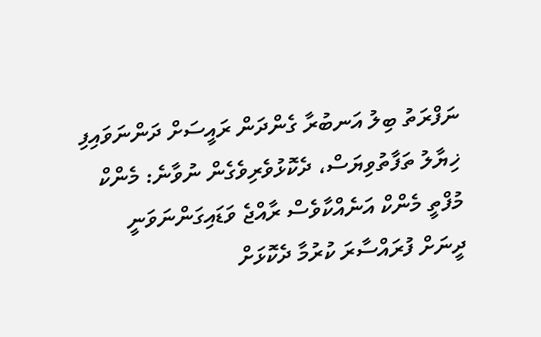ނަފްރަތު ބިލު އަނބުރާ ގެންދަން ރައީސަށް ދަންނަވައިފި
ޚިޔާލު ތަފާތުވިޔަސް، ދެކޮޅުވެރިވެގެން ނުވާނެ: މެންކް
މުފްތީ މެންކް އަނެއްކާވެސް ރާއްޖެ ވަޑައިގަންނަވަނީ
ދީނަށް ފުރައްސާރަ ކުރުމާ ދެކޮޅަށް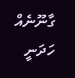ގާނޫނެއް ހަދަނީ